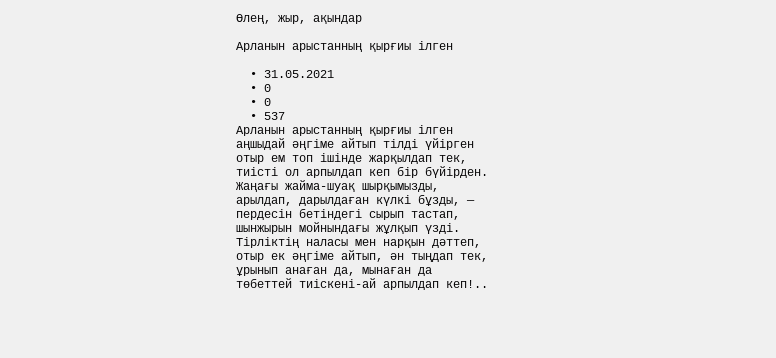Өлең, жыр, ақындар

Арланын арыстанның қырғиы ілген

  • 31.05.2021
  • 0
  • 0
  • 537
Арланын арыстанның қырғиы ілген
аңшыдай әңгіме айтып тілді үйірген
отыр ем топ ішінде жарқылдап тек,
тиісті ол арпылдап кеп бір бүйірден.
Жаңағы жайма-шуақ шырқымызды,
арылдап, дарылдаған күлкі бұзды, —
пердесін бетіндегі сырып тастап,
шынжырын мойнындағы жұлқып үзді.
Тірліктің наласы мен нарқын дәттеп,
отыр ек әңгіме айтып, ән тыңдап тек,
ұрынып анаған да, мынаған да
төбеттей тиіскені-ай арпылдап кеп!..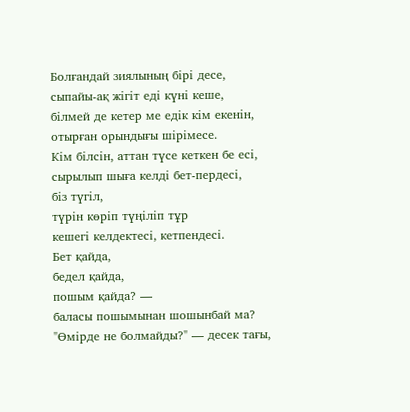Болғандай зиялының бірі десе,
сыпайы-ақ жігіт еді күні кеше,
білмей де кетер ме едік кім екенін,
отырған орындығы шірімесе.
Кім білсін, аттан түсе кеткен бе есі,
сырылып шыға келді бет-пердесі,
біз түгіл,
түрін көріп түңіліп тұр
кешегі келдектесі, кетпендесі.
Бет қайда,
бедел қайда,
пошым қайда? —
баласы пошымынан шошынбай ма?
"Өмірде не болмайды?" — десек тағы,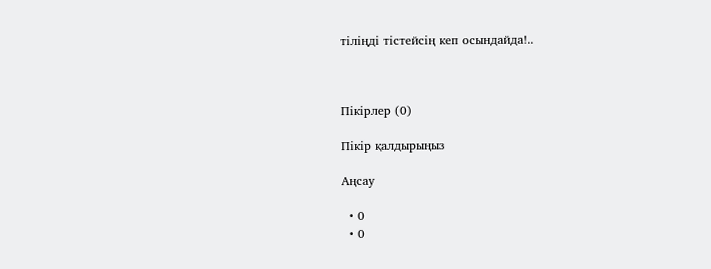тіліңді тістейсің кеп осындайда!..



Пікірлер (0)

Пікір қалдырыңыз

Аңсау

  • 0
  • 0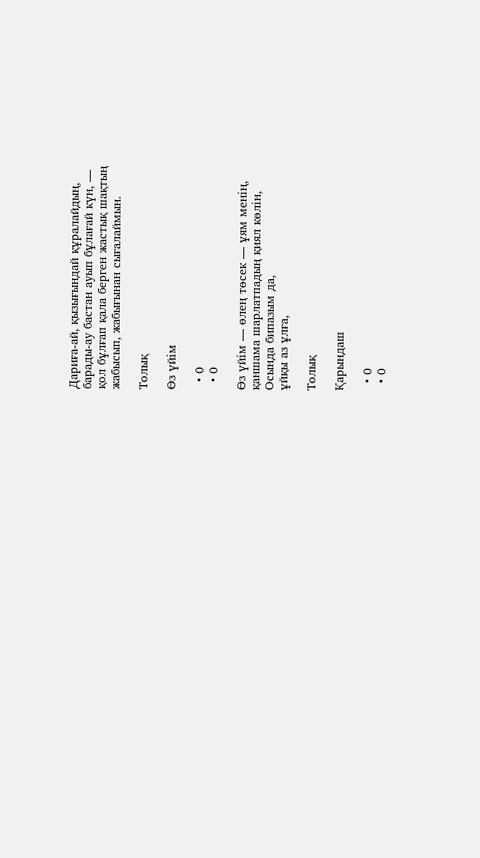Дариға-ай, қызығындай құралайдың,
барады-ау бастан ауып бұлағай күн, —
қол бұлғап қала берген жастық шақтың
жабысып, жабығынан сығалаймын.

Толық

Өз үйім

  • 0
  • 0

Өз үйім — өлең төсек — ұям менің,
қаншама шарлатпадың қиял көлін,
Осында бипазым да,
ұйқы аз ұлға,

Толық

Қарындаш

  • 0
  • 0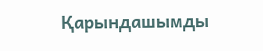Қарындашымды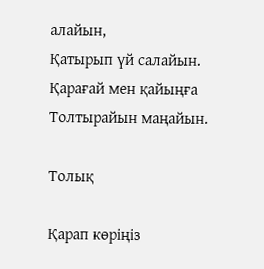алайын,
Қатырып үй салайын.
Қарағай мен қайыңға
Толтырайын маңайын.

Толық

Қарап көріңіз